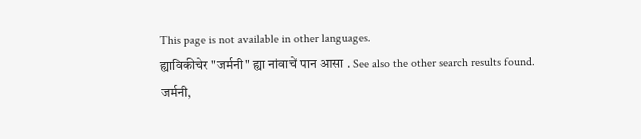This page is not available in other languages.
ह्याविकीचेर "जर्मनी" ह्या नांवाचें पान आसा . See also the other search results found.
जर्मनी,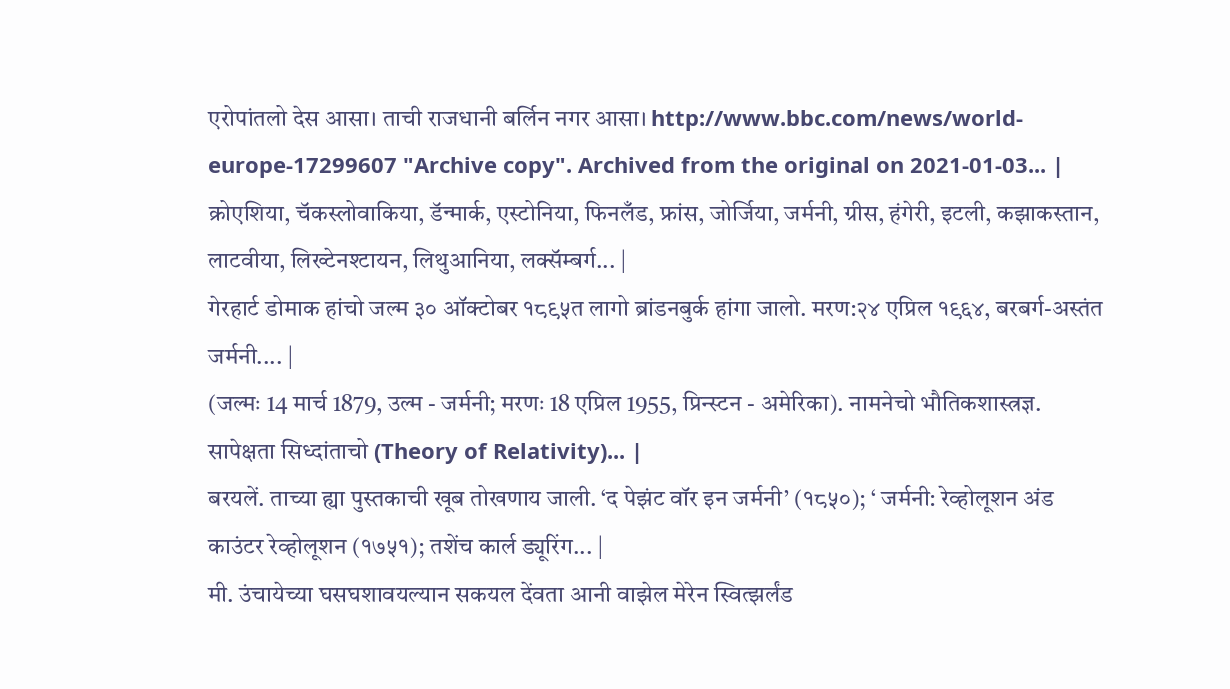एरोपांतलो देस आसा। ताची राजधानी बर्लिन नगर आसा। http://www.bbc.com/news/world-europe-17299607 "Archive copy". Archived from the original on 2021-01-03... |
क्रोएशिया, चॅकस्लोवाकिया, डॅन्मार्क, एस्टोनिया, फिनलँड, फ्रांस, जोर्जिया, जर्मनी, ग्रीस, हंगेरी, इटली, कझाकस्तान, लाटवीया, लिख्टेनश्टायन, लिथुआनिया, लक्सॅम्बर्ग... |
गेरहार्ट डोमाक हांचो जल्म ३० ऑक्टोबर १८९५त लागो ब्रांडनबुर्क हांगा जालो. मरण:२४ एप्रिल १९६४, बरबर्ग-अस्तंत जर्मनी.... |
(जल्मः 14 मार्च 1879, उल्म - जर्मनी; मरणः 18 एप्रिल 1955, प्रिन्स्टन - अमेरिका). नामनेचो भौतिकशास्त्रज्ञ. सापेक्षता सिध्दांताचो (Theory of Relativity)... |
बरयलें. ताच्या ह्या पुस्तकाची खूब तोखणाय जाली. ‘द पेझंट वॉर इन जर्मनी’ (१८५०); ‘ जर्मनी: रेव्होलूशन अंड काउंटर रेव्होलूशन (१७५१); तशेंच कार्ल ड्यूरिंग... |
मी. उंचायेच्या घसघशावयल्यान सकयल देंवता आनी वाझेल मेरेन स्वित्झर्लंड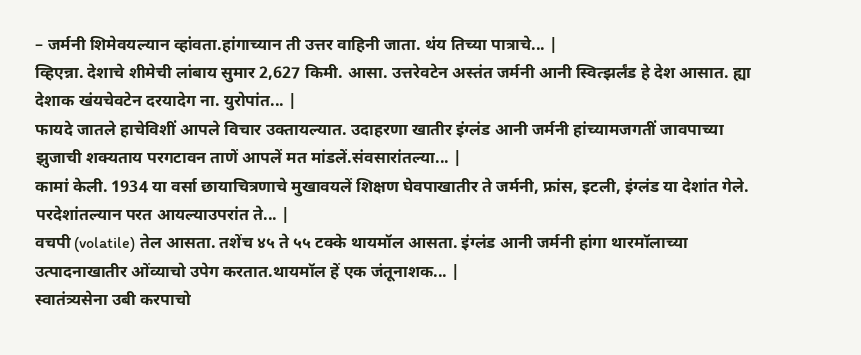– जर्मनी शिमेवयल्यान व्हांवता.हांगाच्यान ती उत्तर वाहिनी जाता. थंय तिच्या पात्राचे... |
व्हिएन्ना. देशाचे शीमेची लांबाय सुमार 2,627 किमी. आसा. उत्तरेवटेन अस्तंत जर्मनी आनी स्वित्झर्लंड हे देश आसात. ह्या देशाक खंयचेवटेन दरयादेग ना. युरोपांत... |
फायदे जातले हाचेविशीं आपले विचार उक्तायल्यात. उदाहरणा खातीर इंग्लंड आनी जर्मनी हांच्यामजगतीं जावपाच्या झुजाची शक्यताय परगटावन ताणें आपलें मत मांडलें.संवसारांतल्या... |
कामां केली. 1934 या वर्सा छायाचित्रणाचे मुखावयलें शिक्षण घेवपाखातीर ते जर्मनी, फ्रांस, इटली, इंग्लंड या देशांत गेले. परदेशांतल्यान परत आयल्याउपरांत ते... |
वचपी (volatile) तेल आसता. तशेंच ४५ ते ५५ टक्के थायमॉल आसता. इंग्लंड आनी जर्मनी हांगा थारमॉलाच्या उत्पादनाखातीर ओंव्याचो उपेग करतात.थायमॉल हें एक जंतूनाशक... |
स्वातंत्र्यसेना उबी करपाचो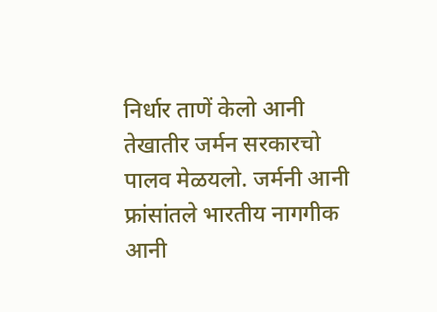निर्धार ताणें केलो आनी तेखातीर जर्मन सरकारचो पालव मेळयलो. जर्मनी आनी फ्रांसांतले भारतीय नागगीक आनी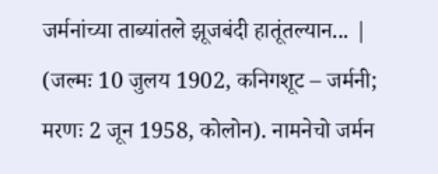जर्मनांच्या ताब्यांतले झूजबंदी हातूंतल्यान... |
(जल्मः 10 जुलय 1902, कनिगशूट – जर्मनी; मरणः 2 जून 1958, कोलोन). नामनेचो जर्मन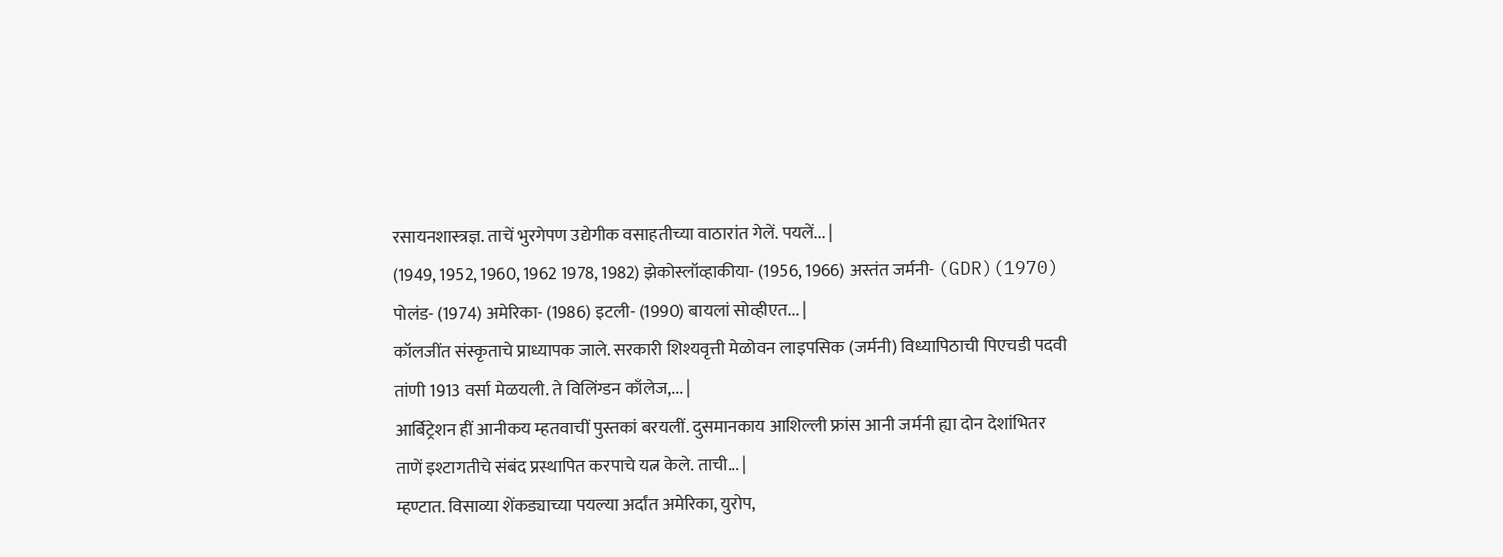रसायनशास्त्रज्ञ. ताचें भुरगेपण उद्येगीक वसाहतीच्या वाठारांत गेलें. पयलें... |
(1949, 1952, 1960, 1962 1978, 1982) झेकोस्लॉव्हाकीया- (1956, 1966) अस्तंत जर्मनी- (GDR)(1970) पोलंड- (1974) अमेरिका- (1986) इटली- (1990) बायलां सोव्हीएत... |
कॉलजींत संस्कृताचे प्राध्यापक जाले. सरकारी शिश्यवृत्ती मेळोवन लाइपसिक (जर्मनी) विध्यापिठाची पिएचडी पदवी तांणी 1913 वर्सा मेळयली. ते विलिंग्डन काँलेज,... |
आर्बिट्रेशन हीं आनीकय म्हतवाचीं पुस्तकां बरयलीं. दुसमानकाय आशिल्ली फ्रांस आनी जर्मनी ह्या दोन देशांभितर ताणें इश्टागतीचे संबंद प्रस्थापित करपाचे यत्न केले. ताची... |
म्हण्टात. विसाव्या शेंकड्याच्या पयल्या अर्दांत अमेरिका, युरोप,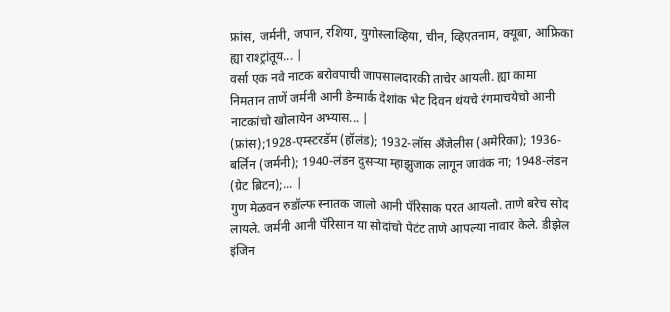फ्रांस, जर्मनी, जपान, रशिया, युगोस्लाव्हिया, चीन, व्हिएतनाम, क्यूबा, आफ्रिका ह्या राश्ट्रांतूय... |
वर्सा एक नवे नाटक बरोवपाची जापसालदारकी ताचेर आयली. ह्या कामा निमतान ताणें जर्मनी आनी डेन्मार्क देशांक भेट दिवन थंयचे रंगमाचयेचो आनी नाटकांचो खोलायेन अभ्यास... |
(फ्रांस);1928-एम्स्टरडॅम (हॉलंड); 1932-लॉस अँजेलीस (अमेरिका); 1936- बर्लिन (जर्मनी); 1940-लंडन दुसऱ्या म्हाझुजाक लागून जावंक ना; 1948-लंडन (ग्रेट ब्रिटन);... |
गुण मेळवन रुडॉल्फ स्नातक जालो आनी पॅरिसाक परत आयलो. ताणे बरेच सोद लायले. जर्मनी आनी पॅरिसान या सोदांचो पेटंट ताणे आपल्या नावार केले. डीझेल इंजिन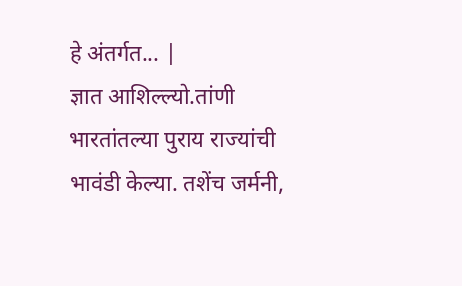हे अंतर्गत... |
ज्ञात आशिल्ल्यो.तांणी भारतांतल्या पुराय राज्यांची भावंडी केल्या. तशेंच जर्मनी,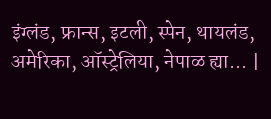इंग्लंड, फ्रान्स, इटली, स्पेन, थायलंड, अमेरिका, ऑस्ट्रेलिया, नेपाळ ह्या... |